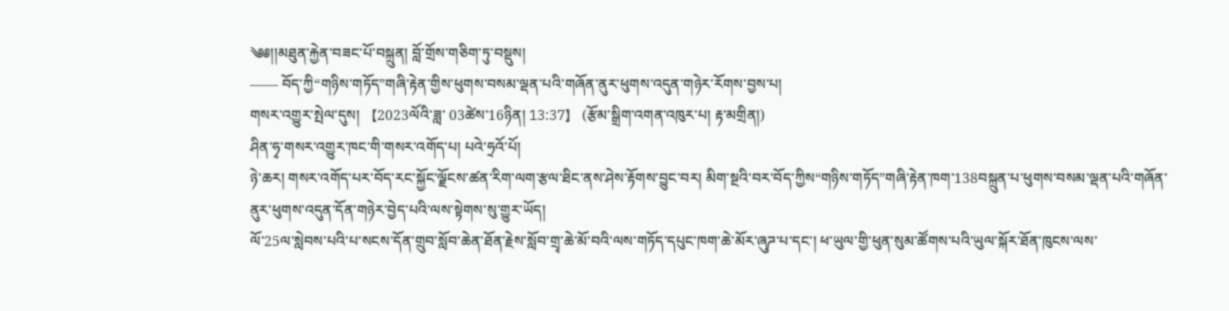༄༅།།མཐུན་རྐྱེན་བཟང་པོ་བསྐྲུན། བློ་གྲོས་གཅིག་ཏུ་བསྡུས།
—— བོད་ཀྱི“གཉིས་གཏོད”གཞི་རྟེན་གྱིས་ཕུགས་བསམ་ལྡན་པའི་གཞོན་ནུར་ཕུགས་འདུན་གཉེར་རོགས་བྱས་པ།
གསར་འགྱུར་སྤེལ་དུས། 【2023ལོའི་ཟླ་ 03ཚེས་16ཉིན། 13:37】 (རྩོམ་སྒྲིག་འགན་འཁུར་པ། རྟ་མགྲིན།)
ཤིན་ཧྭ་གསར་འགྱུར་ཁང་གི་གསར་འགོད་པ། པའེ་ཧྲའོ་པོ།
ཉེ་ཆར། གསར་འགོད་པར་བོད་རང་སྐྱོང་ལྗོངས་ཚན་རིག་ལག་རྩལ་ཐིང་ནས་ཤེས་རྟོགས་བྱུང་བར། མིག་སྔའི་བར་བོད་ཀྱིས“གཉིས་གཏོད”གཞི་རྟེན་ཁག་138བསྐྲུན་པ་ཕུགས་བསམ་ལྡན་པའི་གཞོན་ནུར་ཕུགས་འདུན་དོན་གཉེར་བྱེད་པའི་ལས་སྟེགས་སུ་གྱུར་ཡོད།
ལོ་25ལ་སླེབས་པའི་པ་སངས་དོན་གྲུབ་སློབ་ཆེན་ཐོན་རྗེས་སློབ་གྲྭ་ཆེ་མོ་བའི་ལས་གཏོད་དཔུང་ཁག་ཆེ་མོར་ཞུཌ་པ་དང་། ཕ་ཡུལ་གྱི་ཕུན་སུམ་ཚོགས་པའི་ཡུལ་སྐོར་ཐོན་ཁུངས་ལས་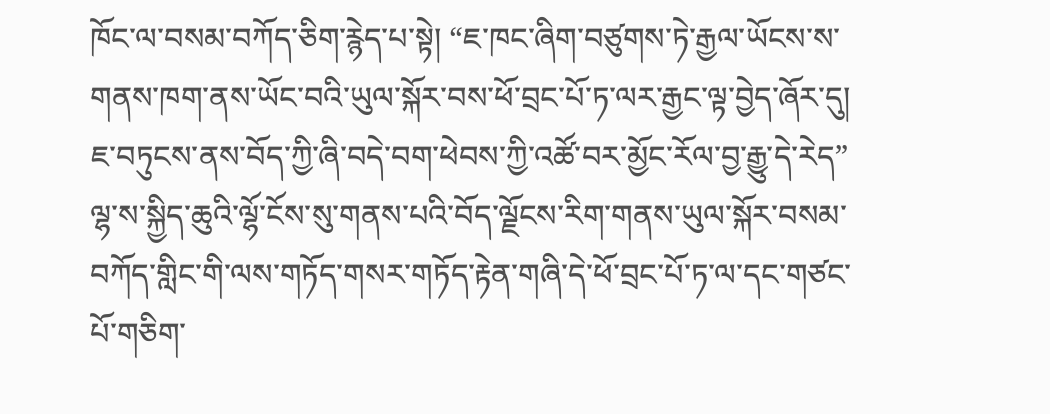ཁོང་ལ་བསམ་བཀོད་ཅིག་རྙེད་པ་སྟེ། “ཇ་ཁང་ཞིག་བཙུགས་ཏེ་རྒྱལ་ཡོངས་ས་གནས་ཁག་ནས་ཡོང་བའི་ཡུལ་སྐོར་བས་ཕོ་བྲང་པོ་ཏ་ལར་རྒྱང་ལྟ་བྱེད་ཞོར་དུ། ཇ་བཏུངས་ནས་བོད་ཀྱི་ཞི་བདེ་བག་ཕེབས་ཀྱི་འཚོ་བར་མྱོང་རོལ་བྱ་རྒྱུ་དེ་རེད”
ལྷ་ས་སྐྱིད་ཆུའི་ལྷོ་ངོས་སུ་གནས་པའི་བོད་ལྗོངས་རིག་གནས་ཡུལ་སྐོར་བསམ་བཀོད་གླིང་གི་ལས་གཏོད་གསར་གཏོད་རྟེན་གཞི་དེ་ཕོ་བྲང་པོ་ཏ་ལ་དང་གཙང་པོ་གཅིག་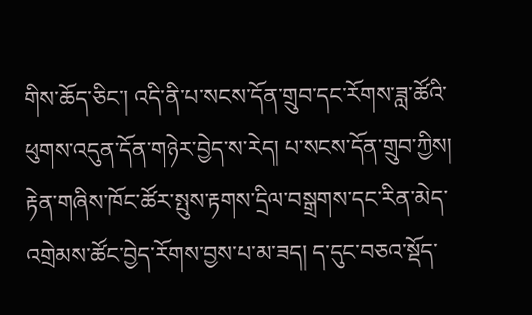གིས་ཆོད་ཅིང་། འདི་ནི་པ་སངས་དོན་གྲུབ་དང་རོགས་ཟླ་ཚོའི་ཕུགས་འདུན་དོན་གཉེར་བྱེད་ས་རེད། པ་སངས་དོན་གྲུབ་ཀྱིས། རྟེན་གཞིས་ཁོང་ཚོར་སྤུས་རྟགས་དྲིལ་བསྒྲགས་དང་རིན་མེད་འགྲེམས་ཚོང་བྱེད་རོགས་བྱས་པ་མ་ཟད། ད་དུང་བཅའ་སྡོད་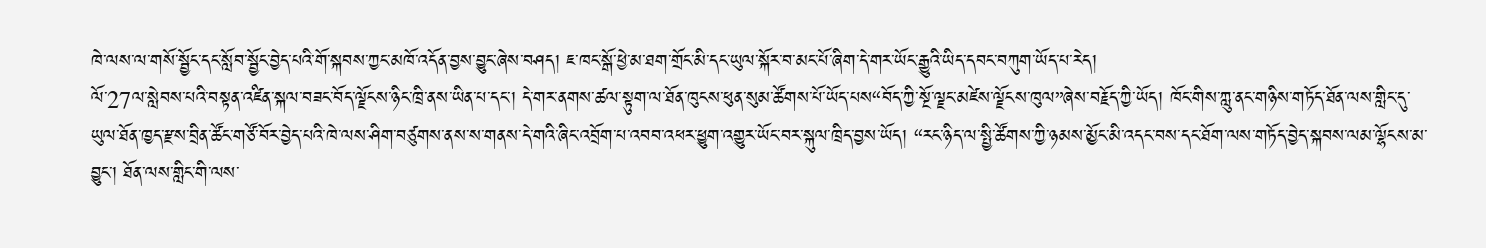ཁེ་ལས་ལ་གསོ་སྦྱོང་དང་སློབ་སྦྱོང་བྱེད་པའི་གོ་སྐབས་ཀྱང་མཁོ་འདོན་བྱས་བྱུང་ཞེས་བཤད། ཇ་ཁང་སྒོ་ཕྱེ་མ་ཐག་གྲོང་མི་དང་ཡུལ་སྐོར་བ་མང་པོ་ཞིག་དེ་གར་ཡོང་རྒྱུའི་ཡིད་དབང་བཀུག་ཡོད་པ་རེད།
ལོ་27ལ་སླེབས་པའི་བསྟན་འཛིན་སྐལ་བཟང་བོད་ལྗོངས་ཉིང་ཁྲི་ནས་ཡིན་པ་དང་། དེ་གར་ནགས་ཚལ་སྟུག་ལ་ཐོན་ཁུངས་ཕུན་སུམ་ཚོགས་པོ་ཡོད་པས“བོད་ཀྱི་སྔོ་ལྗང་མཛེས་ལྗོངས་ཁུལ”ཞེས་བརྗོད་ཀྱི་ཡོད། ཁོང་གིས་ཀླུ་ནང་གཉིས་གཏོད་ཐོན་ལས་གླིང་དུ་ཡུལ་ཐོན་ཁྱད་རྫས་བྲིན་ཚོང་གཙོ་བོར་བྱེད་པའི་ཁེ་ལས་ཤིག་བཙུགས་ནས་ས་གནས་དེ་གའི་ཞིང་འབྲོག་པ་འབབ་འཕར་ཕྱུག་འགྱུར་ཡོང་བར་སྐུལ་ཁྲིད་བྱས་ཡོད། “རང་ཉིད་ལ་སྤྱི་ཚོགས་ཀྱི་ཉམས་མྱོང་མི་འདང་བས་དང་ཐོག་ལས་གཏོད་བྱེད་སྐབས་ལམ་ལྷོངས་མ་བྱུང་། ཐོན་ལས་གླིང་གི་ལས་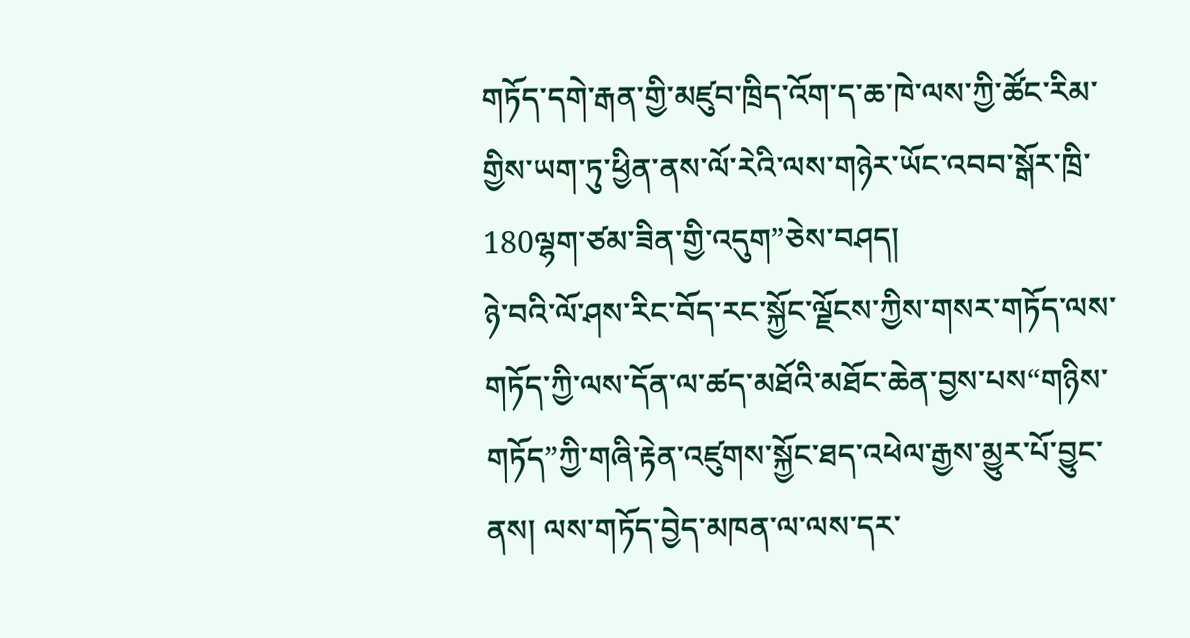གཏོད་དགེ་རྒན་གྱི་མཛུབ་ཁྲིད་འོག་ད་ཆ་ཁེ་ལས་ཀྱི་ཚོང་རིམ་གྱིས་ཡག་ཏུ་ཕྱིན་ནས་ལོ་རེའི་ལས་གཉེར་ཡོང་འབབ་སྒོར་ཁྲི་180ལྷག་ཙམ་ཟིན་གྱི་འདུག”ཅེས་བཤད།
ཉེ་བའི་ལོ་ཤས་རིང་བོད་རང་སྐྱོང་ལྗོངས་ཀྱིས་གསར་གཏོད་ལས་གཏོད་ཀྱི་ལས་དོན་ལ་ཚད་མཐོའི་མཐོང་ཆེན་བྱས་པས“གཉིས་གཏོད”ཀྱི་གཞི་རྟེན་འཛུགས་སྐྱོང་ཐད་འཕེལ་རྒྱས་མྱུར་པོ་བྱུང་ནས། ལས་གཏོད་བྱེད་མཁན་ལ་ལས་དར་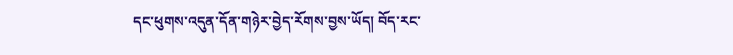དང་ཕུགས་འདུན་དོན་གཉེར་བྱེད་རོགས་བྱས་ཡོད། བོད་རང་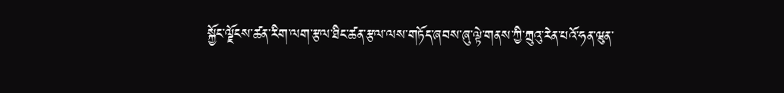སྐྱོང་ལྗོངས་ཚན་རིག་ལག་རྩལ་ཐིང་ཚན་རྩལ་ལས་གཏོད་ཞབས་ཞུ་ལྟེ་གནས་ཀྱི་ཀྲུའུ་རེན་པའོ་ཧན་ཝུན་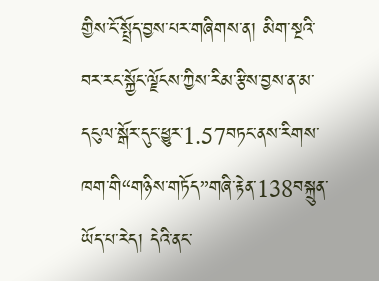གྱིས་ངོ་སྤྲོད་བྱས་པར་གཞིགས་ན། མིག་སྔའི་བར་རང་སྐྱོང་ལྗོངས་ཀྱིས་རིམ་རྩིས་བྱས་ན་མ་དངུལ་སྒོར་དུང་ཕྱུར་1.57བཏང་ནས་རིགས་ཁག་གི“གཉིས་གཏོད”གཞི་རྟེན་138བསྐྲུན་ཡོད་པ་རེད། དེའི་ནང་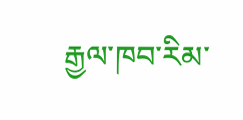རྒྱལ་ཁབ་རིམ་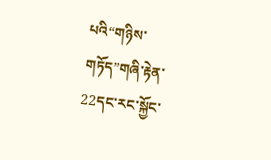པའི“གཉིས་གཏོད”གཞི་རྟེན་22དང་རང་སྐྱོང་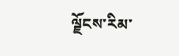ལྗོངས་རིམ་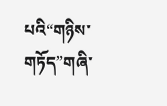པའི“གཉིས་གཏོད”གཞི་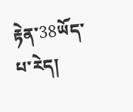རྟེན་38ཡོད་པ་རེད།